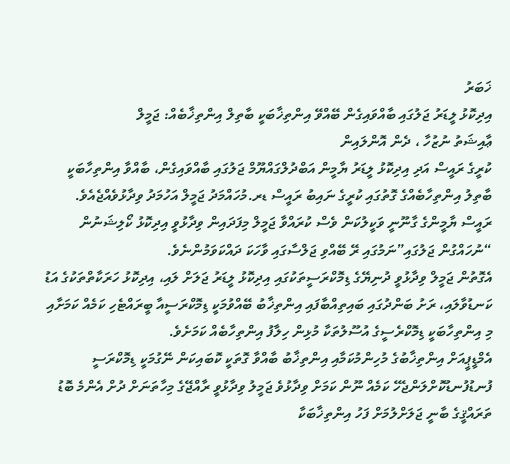ޚަބަރު
އިދިކޮޅު ލީޑަރު ޖަލުގައި ބާއްވައިގެން ބޭއްވޭ އިންތިޚާބަކީ ބާތިލް އިންތިޚާބެއް: ޖަމީލް
ޢާއިޝަތު ނުޒުހާ ، ދެން އޮންލައިން
ކުރީގެ ރައީސް އަދި އިދިކޮޅު ލީޑަރު ޔާމީން އަބްދުލްގައްޔޫމް ޖަލުގައި ބާއްވައިގެން، ބާއްވާ އިންތިހާބަކީ ބާތިލު އިންތިހާބެއްގެ ގޮތުގައި ކުރީގެ ނައިބު ރައީސް ޑރ.މުހައްމަދު ޖަމީލް އަހުމަދު ވިދާޅުވެއްޖެއެވެ.
ރައީސް ޔާމީންގެ ގާނޫނީ ވަކީލުކަން ވެސް ކުރައްވާ ޖަމީލް މިފަދައިން ވިދާޅުވީ އިދިކޮޅު ކޯލިޝަނުން “ނުހައްގުން ޖަލުގައި”ނަމުގައި ރޭ ބޭއްވި ޖަލްސާގައި ވާހަކަ ދައްކަވަމުންނެވެ.
އެގޮތުން ޖަމީލް ވިދާޅުވީ ދުނިޔޭގެ ޑިމޮކްރަސީތަކުގައި އިދިކޮޅު ލީޑަރު ޖަލަށް ލައި، އިދިކޮޅު ހަރަކާތްތަކުގެ އަޑު ކަނޑުވާލައި، ރަށު ބަންދުގައި ބައިތިއްބާފައި އިންތިޚާބު ބޭއްވުމަކީ ޑިމޮކްރަސީއާ ބީރައްޓެހި ކަމެއް ކަމަށާއި މި އިންތިހާބަކީ ޑިމޮކްރެސީގެ އުސޫލުތަކާ މުޅިން ހިލާފު އިންތިހާބެއް ކަމަށެވެ.
އެމްޑީޕީއަށް އިންތިޚާބުގެ މުހިންމުކަމާއި އިންތިޚާބު ބާއްވާ ގޮތަކީ ކޮބައިކަން ނޭގުމަކީ ޑިމޮކްރަސީ ފުނޑުފުނޑުކޮށްލަންޖެހޭ ކަމެއް ނޫން ކަމަށް ވިދާޅުވެ ޖަމީލު ވިދާޅުވީ ރާއްޖޭގެ މިހާތަނަށް ދުށް އެންމެ ބޮޑު ތަރައްޤީގެ ބާނީ ޖަލަށްލުމަށް ފަހު އިންތިޚާބަކާ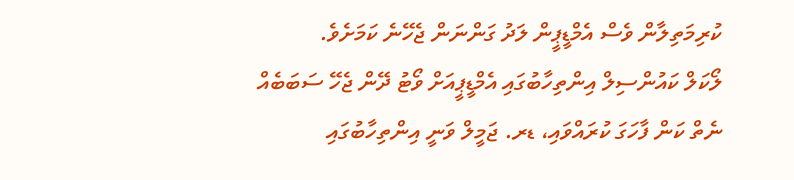ކުރިމަތިލާން ވެސް އެމްޑީޕީން ލަދު ގަންނަން ޖެހޭނެ ކަމަށެވެ.
ލޯކަލް ކައުންސިލް އިންތިހާބުގައި އެމްޑީޕީއަށް ވޯޓު ދޭން ޖެހޭ ސަބަބެއް ނެތް ކަން ފާހަގަ ކުރައްވައި، ޑރ. ޖަމީލް ވަނީ އިންތިހާބުގައި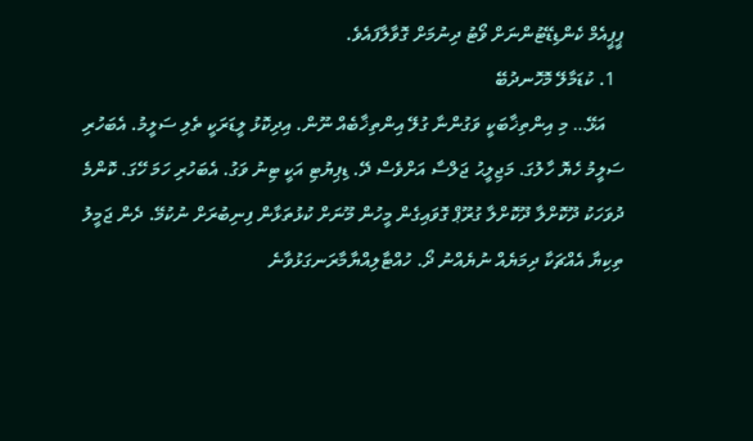ޕީޕީއެމް ކެންޑިޑޭޓުންނަށް ވޯޓު ދިނުމަށް ގޮވާލާފައެވެ.
  1. ކުޑަމާލޭ މޮހޮނދުބޭ
    އަޅޭ… މި އިންތިޚާބަކީ ވަގުންނާ ގުލޭ އިންތިޚާބެއް ނޫން. އިދިކޮޅު ލީޑަރަކީ ތެލި ސަލީމު. އެބަހުރި ސަލީމު ހެޔޮ ހާލުގަ. މަޖިލީޙު ޖަލްސާ އަށްވެސް ދޭ. ޑިޕިޔުޓި އަކީ ޓިނު ވަގު. އެބަހުރި ހަމަ ހޭގަ. ކޮންމެ ދުވަހަކު ދޫކޮށްލާ ދޫކޮށްލާ ގުރޫޕް ގޮވައިގެން މީހުން މޫނަށް ކުޅުތަޅާން ފިނިބުރަށް ނުކުމޭ. ދެން ޖަމީލު ތިކިޔާ އެއްޗަކާ ދިމަޔެއް ނުޔެއްނު ދޯ. ހުއްޓާލިއްޔާމާރަނގަޅުވާނެ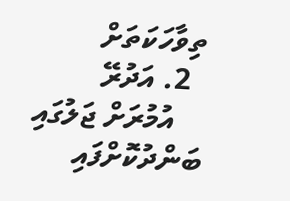ތިވާހަކަތަށް
  2. އަދުރޭ
    އުމުރަށް ޖަލުގައި ބަންދުކޮށްފައި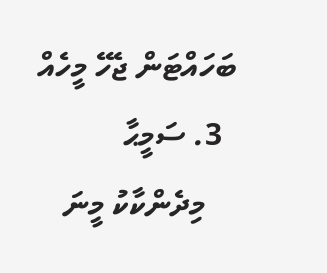ބަހައްޓަން ޖެހޭ މީހެއް
  3. ސަމީޙާ
    މިދެންކާކު މީނަ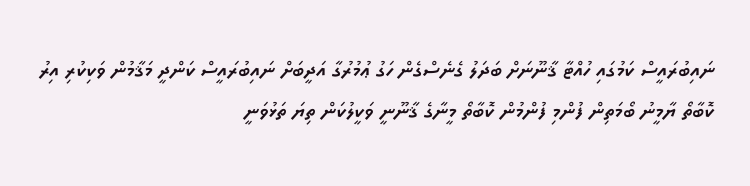ނައިބުރައީސް ކަމުގައި ހުއްޓާ ޤާނޫނަށް ބަދަލު ގެނެސްގެން ހަގު ޢުމުރުގާ އަދީބަށް ނައިބުރައީސް ކަންދީ މަޤާމުން ވަކިކުރި އިރު ކޮބާތޯ ޔާމީނު ބޯމަތިން ފުންމި ފުންމުން ކޮބާތޯ މީނާގެ ޤާނޫނީ ވަކީލުކަން ތިޔަ ތަޅުވަނީ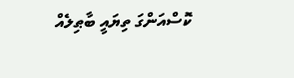ކޮސްއަންގަ ތިޔައީ ބާޠިލެއް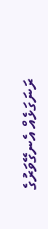ރަނަގަޅެއް އެނގޭވަރުގެ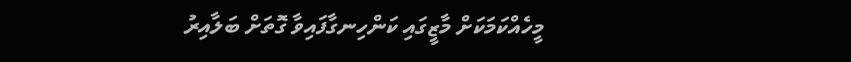މީހެއްކަމަކަށް މާޒީގައި ކަންހިނގާފައިވާ ގޮތަށް ބަލާއިރު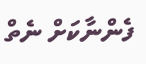ފެންނާކަށް ނެތް